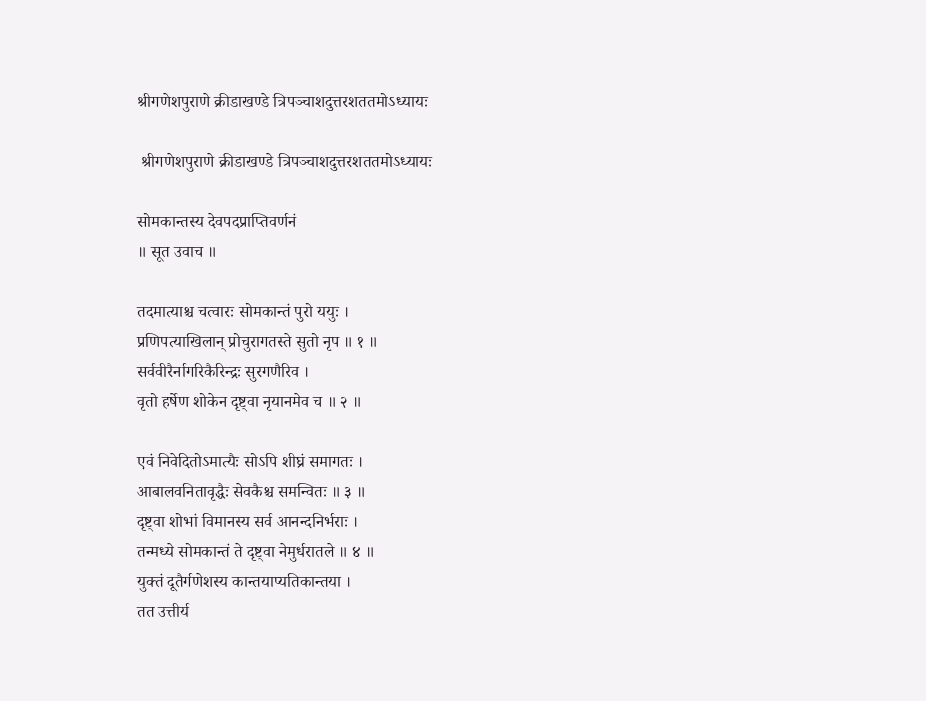श्रीगणेशपुराणे क्रीडाखण्डे त्रिपञ्चाशदुत्तरशततमोऽध्यायः

 श्रीगणेशपुराणे क्रीडाखण्डे त्रिपञ्चाशदुत्तरशततमोऽध्यायः

सोमकान्तस्य देवपदप्राप्तिवर्णनं
॥ सूत उवाच ॥

तदमात्याश्च चत्वारः सोमकान्तं पुरो ययुः ।
प्रणिपत्याखिलान् प्रोचुरागतस्ते सुतो नृप ॥ १ ॥
सर्ववीरैर्नागरिकैरिन्द्रः सुरगणैरिव ।
वृतो हर्षेण शोकेन दृष्ट्वा नृयानमेव च ॥ २ ॥

एवं निवेदितोऽमात्यैः सोऽपि शीघ्रं समागतः ।
आबालवनितावृद्धैः सेवकैश्च समन्वितः ॥ ३ ॥
दृष्ट्वा शोभां विमानस्य सर्व आनन्दनिर्भराः ।
तन्मध्ये सोमकान्तं ते दृष्ट्वा नेमुर्धरातले ॥ ४ ॥
युक्तं दूतैर्गणेशस्य कान्तयाप्यतिकान्तया ।
तत उत्तीर्य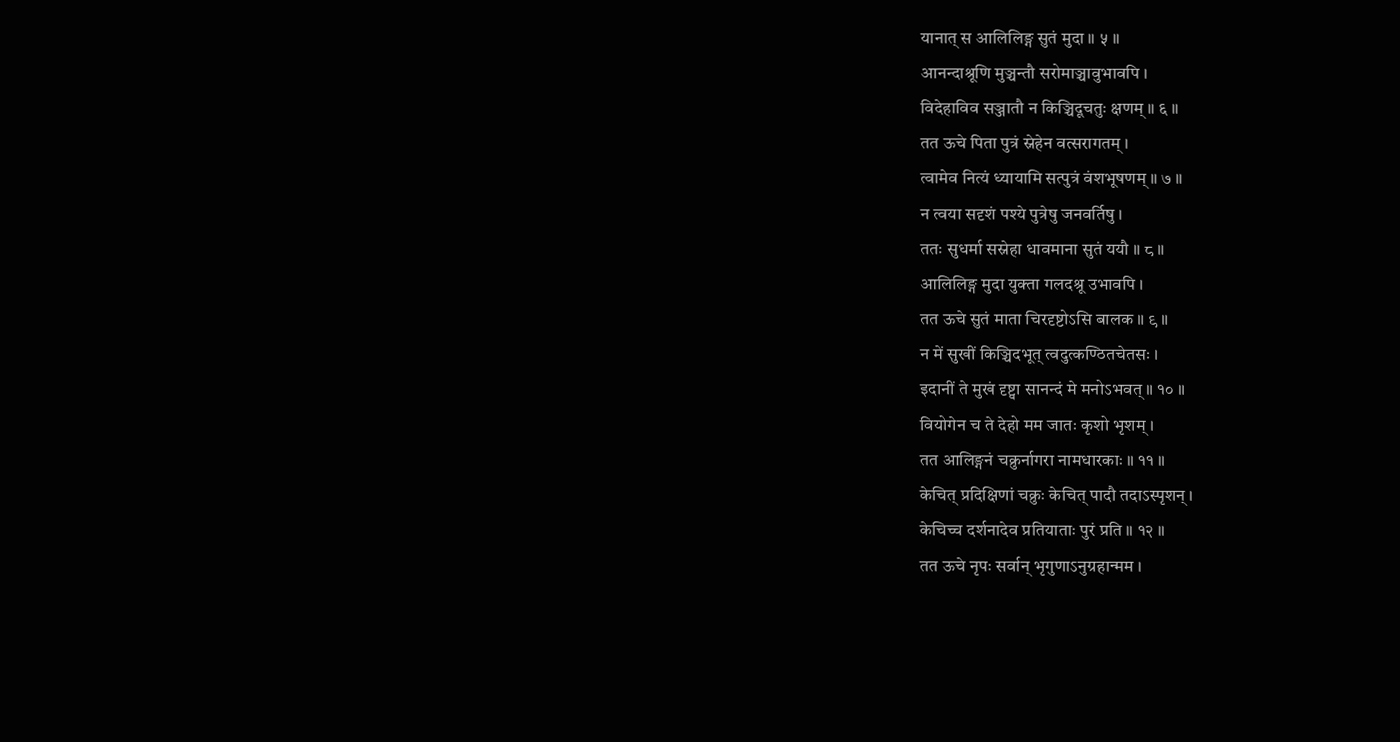यानात् स आलिलिङ्ग सुतं मुदा ॥ ५ ॥
आनन्दाश्रूणि मुञ्चन्तौ सरोमाञ्चावुभावपि ।
विदेहाविव सञ्जातौ न किञ्चिदूचतुः क्षणम् ॥ ६ ॥
तत ऊचे पिता पुत्रं स्नेहेन वत्सरागतम् ।
त्वामेव नित्यं ध्यायामि सत्पुत्रं वंशभूषणम् ॥ ७ ॥
न त्वया सदृशं पश्ये पुत्रेषु जनवर्तिषु ।
ततः सुधर्मा सस्नेहा धावमाना सुतं ययौ ॥ ८ ॥
आलिलिङ्ग मुदा युक्ता गलदश्रू उभावपि ।
तत ऊचे सुतं माता चिरदृष्टोऽसि बालक ॥ ९ ॥
न में सुखीं किञ्चिदभूत् त्वदुत्कण्ठितचेतसः ।
इदानीं ते मुखं दृष्ट्वा सानन्दं मे मनोऽभवत् ॥ १० ॥
वियोगेन च ते देहो मम जातः कृशो भृशम् ।
तत आलिङ्गनं चक्रुर्नागरा नामधारकाः ॥ ११ ॥
केचित् प्रदिक्षिणां चक्रुः केचित् पादौ तदाऽस्पृशन् ।
केचिच्च दर्शनादेव प्रतियाताः पुरं प्रति ॥ १२ ॥
तत ऊचे नृपः सर्वान् भृगुणाऽनुग्रहान्मम ।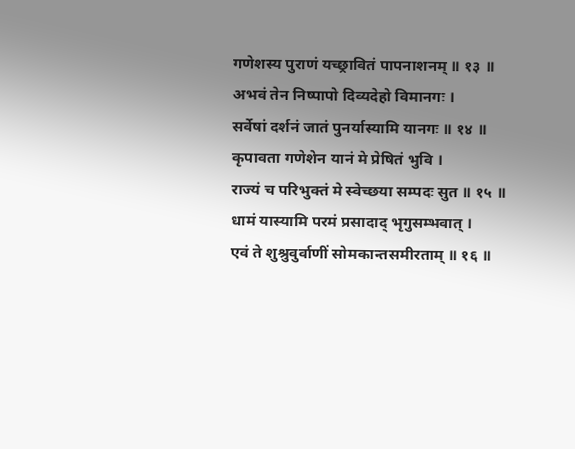गणेशस्य पुराणं यच्छ्रावितं पापनाशनम् ॥ १३ ॥
अभवं तेन निष्पापो दिव्यदेहो विमानगः ।
सर्वेषां दर्शनं जातं पुनर्यास्यामि यानगः ॥ १४ ॥
कृपावता गणेशेन यानं मे प्रेषितं भुवि ।
राज्यं च परिभुक्तं मे स्वेच्छया सम्पदः सुत ॥ १५ ॥
धामं यास्यामि परमं प्रसादाद् भृगुसम्भवात् ।
एवं ते शुश्रुवुर्वाणीं सोमकान्तसमीरताम् ॥ १६ ॥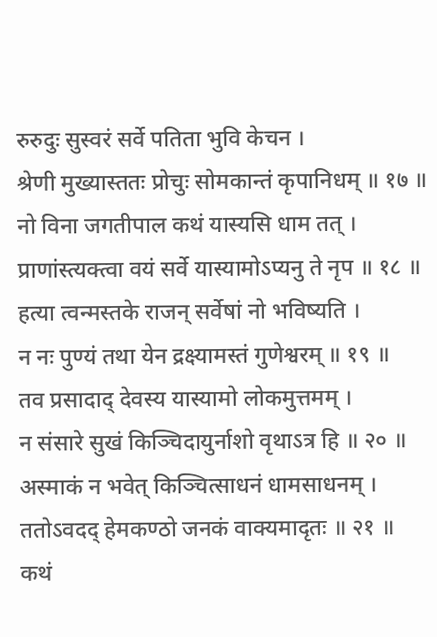रुरुदुः सुस्वरं सर्वे पतिता भुवि केचन ।
श्रेणी मुख्यास्ततः प्रोचुः सोमकान्तं कृपानिधम् ॥ १७ ॥
नो विना जगतीपाल कथं यास्यसि धाम तत् ।
प्राणांस्त्यक्त्वा वयं सर्वे यास्यामोऽप्यनु ते नृप ॥ १८ ॥
हत्या त्वन्मस्तके राजन् सर्वेषां नो भविष्यति ।
न नः पुण्यं तथा येन द्रक्ष्यामस्तं गुणेश्वरम् ॥ १९ ॥
तव प्रसादाद् देवस्य यास्यामो लोकमुत्तमम् ।
न संसारे सुखं किञ्चिदायुर्नाशो वृथाऽत्र हि ॥ २० ॥
अस्माकं न भवेत् किञ्चित्साधनं धामसाधनम् ।
ततोऽवदद् हेमकण्ठो जनकं वाक्यमादृतः ॥ २१ ॥
कथं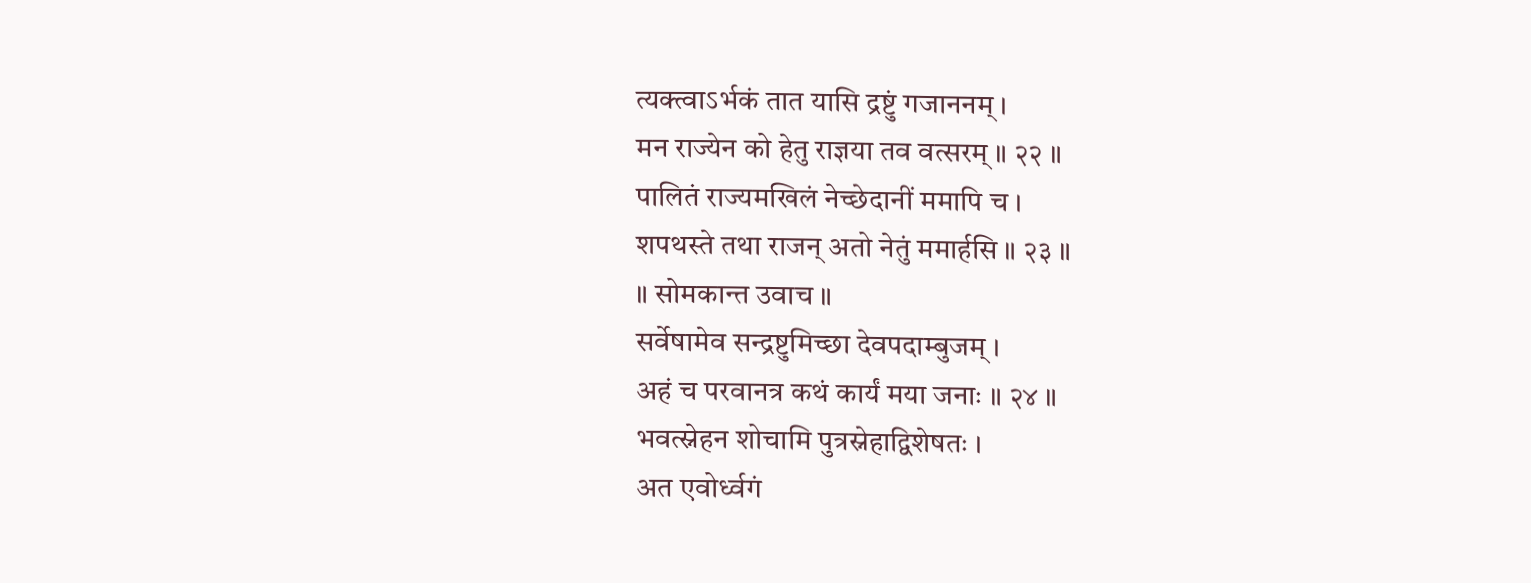त्यक्त्वाऽर्भकं तात यासि द्रष्टुं गजाननम् ।
मन राज्येन को हेतु राज्ञया तव वत्सरम् ॥ २२ ॥
पालितं राज्यमखिलं नेच्छेदानीं ममापि च ।
शपथस्ते तथा राजन् अतो नेतुं ममार्हसि ॥ २३ ॥
॥ सोमकान्त उवाच ॥
सर्वेषामेव सन्द्रष्टुमिच्छा देवपदाम्बुजम् ।
अहं च परवानत्र कथं कार्यं मया जनाः ॥ २४ ॥
भवत्स्नेहन शोचामि पुत्रस्नेहाद्विशेषतः ।
अत एवोर्ध्वगं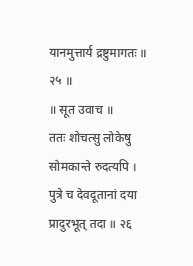यानमुत्तार्य द्रष्टुमागतः ॥ २५ ॥
॥ सूत उवाच ॥
ततः शोचत्सु लोकेषु सोमकान्ते रुदत्यपि ।
पुत्रे च देवदूतानां दया प्रादुरभूत् तदा ॥ २६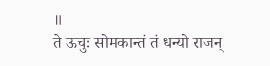॥
ते ऊचुः सोमकान्तं तं धन्यो राजन्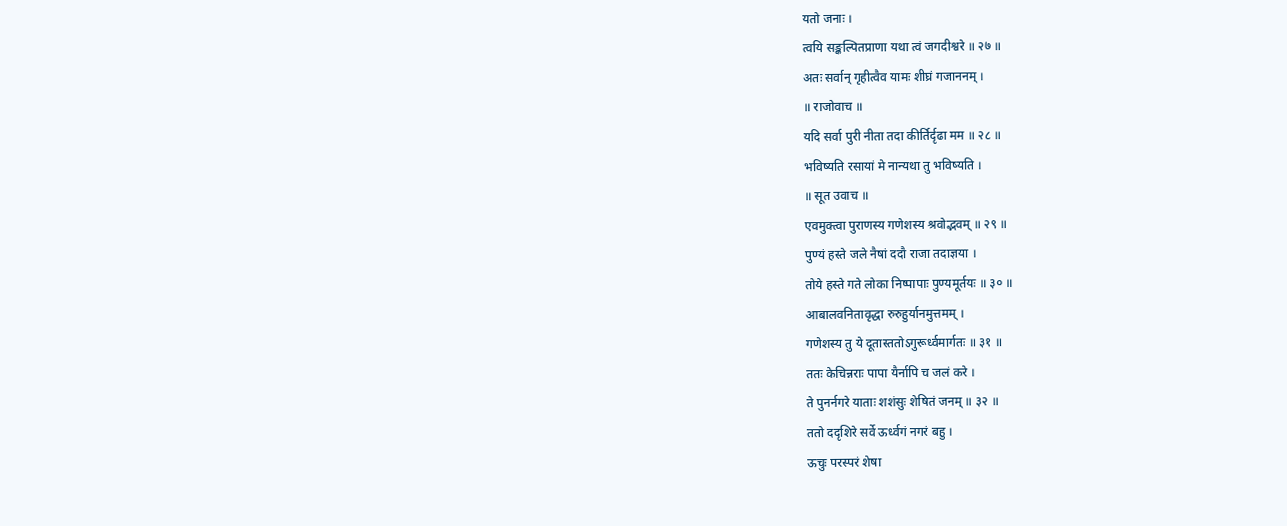यतो जनाः ।
त्वयि सङ्कल्पितप्राणा यथा त्वं जगदीश्वरे ॥ २७ ॥
अतः सर्वान् गृहीत्वैव यामः शीघ्रं गजाननम् ।
॥ राजोवाच ॥
यदि सर्वा पुरी नीता तदा कीर्तिर्दृढा मम ॥ २८ ॥
भविष्यति रसायां मे नान्यथा तु भविष्यति ।
॥ सूत उवाच ॥
एवमुक्त्वा पुराणस्य गणेशस्य श्रवोद्भवम् ॥ २९ ॥
पुण्यं हस्ते जले नैषां ददौ राजा तदाज्ञया ।
तोये हस्ते गते लोका निष्पापाः पुण्यमूर्तयः ॥ ३० ॥
आबालवनितावृद्धा रुरुहुर्यानमुत्तमम् ।
गणेशस्य तु ये दूतास्ततोऽगुरूर्ध्वमार्गतः ॥ ३१ ॥
ततः केचिन्नराः पापा यैर्नापि च जलं करे ।
ते पुनर्नगरे याताः शशंसुः शेषितं जनम् ॥ ३२ ॥
ततो ददृशिरे सर्वे ऊर्ध्वगं नगरं बहु ।
ऊचुः परस्परं शेषा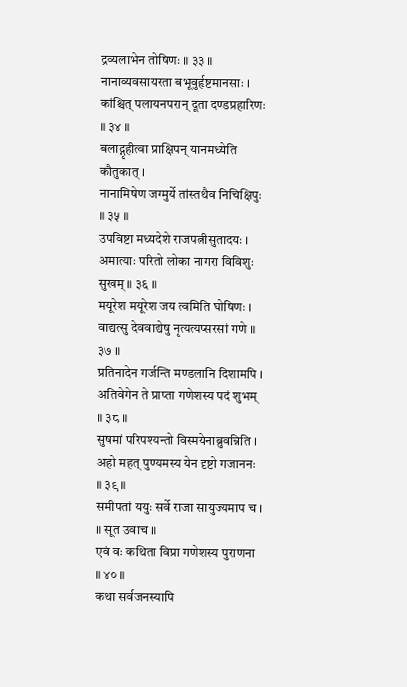द्रव्यलाभेन तोषिणः ॥ ३३ ॥
नानाव्यवसायरता बभूवुर्हृष्टमानसाः ।
कांश्चित् पलायनपरान् दूता दण्डप्रहारिणः ॥ ३४ ॥
बलाद्गृहीत्वा प्राक्षिपन् यानमध्येति कौतुकात् ।
नानामिषेण जग्मुर्ये तांस्तथैव निचिक्षिपुः ॥ ३५ ॥
उपविष्टा मध्यदेशे राजपत्नीसुतादयः ।
अमात्याः परितो लोका नागरा विविशुः सुखम् ॥ ३६ ॥
मयूरेश मयूरेश जय त्वमिति घोषिणः ।
वाद्यत्सु देववाद्येषु नृत्यत्यप्सरसां गणे ॥ ३७ ॥
प्रतिनादेन गर्जन्ति मण्डलानि दिशामपि ।
अतिवेगेन ते प्राप्ता गणेशस्य पदं शुभम् ॥ ३८ ॥
सुषमां परिपश्यन्तो विस्मयेनाब्रुवन्निति ।
अहो महत् पुण्यमस्य येन दृष्टो गजाननः ॥ ३९ ॥
समीपतां ययुः सर्वे राजा सायुज्यमाप च ।
॥ सूत उवाच ॥
एवं वः कथिता विप्रा गणेशस्य पुराणना ॥ ४० ॥
कथा सर्वजनस्यापि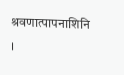श्रवणात्पापनाशिनि ।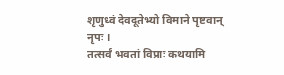श‍ृणुध्वं देवदूतेभ्यो विमाने पृष्टवान् नृपः ।
तत्सर्वं भवतां विप्राः कथयामि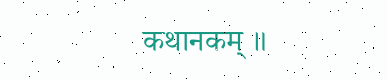कथानकम् ॥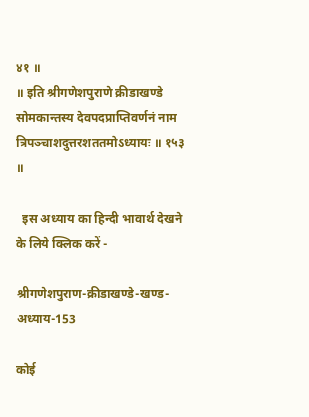४१ ॥
॥ इति श्रीगणेशपुराणे क्रीडाखण्डे सोमकान्तस्य देवपदप्राप्तिवर्णनं नाम त्रिपञ्चाशदुत्तरशततमोऽध्यायः ॥ १५३ ॥

  इस अध्याय का हिन्दी भावार्थ देखने के लिये क्लिक करें -

श्रीगणेशपुराण-क्रीडाखण्डे-खण्ड-अध्याय-153

कोई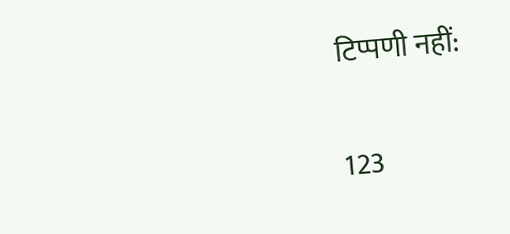टिप्पणी नहीं:

123